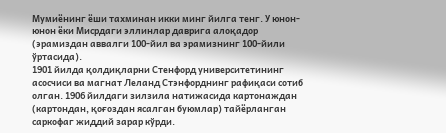Мумиёнинг ёши тахминан икки минг йилга тенг. У юнон-юнон ёки Мисрдаги эллинлар даврига алоқадор (эрамиздан аввалги 100-йил ва эрамизнинг 100-йили ўртасида).
1901 йилда қолдиқларни Стенфорд университетининг асосчиси ва магнат Леланд Стэнфорднинг рафиқаси сотиб олган. 1906 йилдаги зилзила натижасида картонаждан (картондан, қоғоздан ясалган буюмлар) тайёрланган саркофаг жиддий зарар кўрди.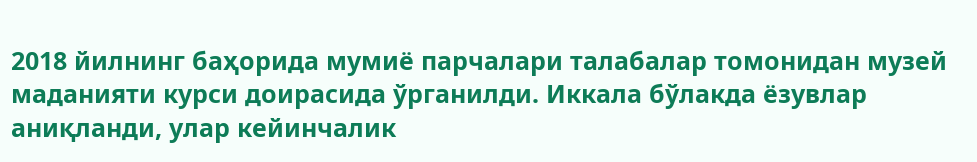2018 йилнинг баҳорида мумиё парчалари талабалар томонидан музей маданияти курси доирасида ўрганилди. Иккала бўлакда ёзувлар аниқланди, улар кейинчалик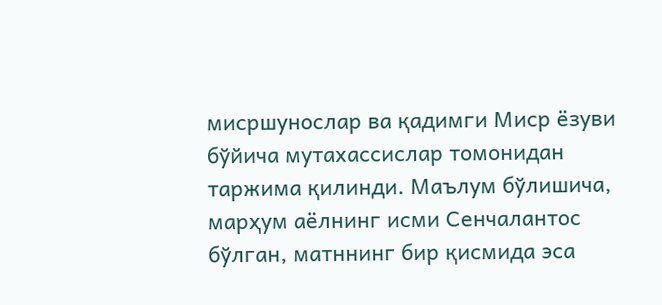мисршунослар ва қадимги Миср ёзуви бўйича мутахассислар томонидан таржима қилинди. Маълум бўлишича, марҳум аёлнинг исми Сенчалантос бўлган, матннинг бир қисмида эса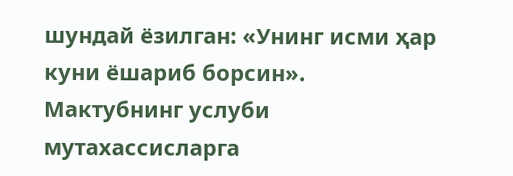шундай ёзилган: «Унинг исми ҳар куни ёшариб борсин». Мактубнинг услуби мутахассисларга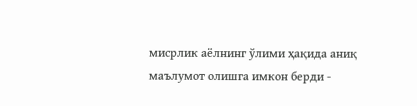мисрлик аёлнинг ўлими ҳақида аниқ маълумот олишга имкон берди -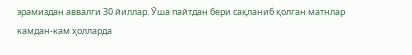эрамиздан аввалги 30 йиллар. Ўша пайтдан бери сақланиб қолган матнлар камдан-кам ҳолларда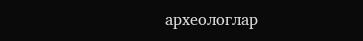археологлар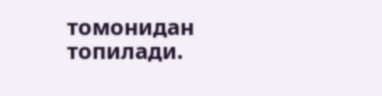томонидан топилади.